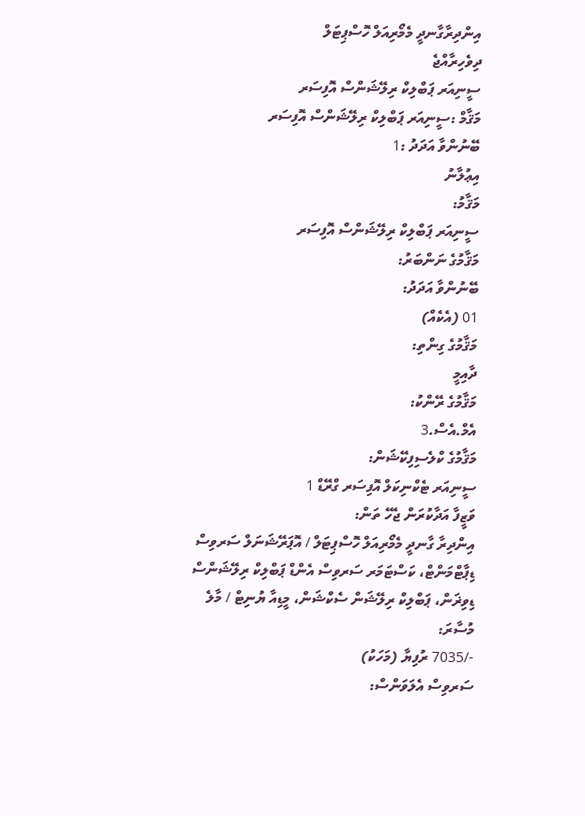އިންދިރާގާނދީ މެމޯރިއަލް ހޮސްޕިޓަލް
ދިވެހިރާއްޖެ
ސީނިއަރ ޕަބްލިކް ރިލޭޝަންސް އޮފިސަރ
މަޤާމް :ސީނިއަރ ޕަބްލިކް ރިލޭޝަންސް އޮފިސަރ
ބޭނުންވާ އަދަދު :1
އިޢުލާނު
މަޤާމު:
ސީނިއަރ ޕަބްލިކް ރިލޭޝަންސް އޮފިސަރ
މަޤާމުގެ ނަންބަރު:
ބޭނުންވާ އަދަދު:
01 (އެކެއް)
މަޤާމުގެ ގިންތި:
ދާއިމީ
މަޤާމުގެ ރޭންކު:
އެމް.އެސް.3
މަޤާމުގެ ކްލެސިފިކޭޝަން:
ސީނިއަރ ޓެކްނިކަލް އޮފިސަރ ގްރޭޑް 1
ވަޒީފާ އަދާކުރަން ޖެހޭ ތަން:
އިންދިރާ ގާނދީ މެމޯރިއަލް ހޮސްޕިޓަލް / އޮޕަރޭޝަނަލް ސަރވިސް ޑިޕާޓްމަންޓް، ކަސްޓަމަރ ސަރވިސް އެންޑް ޕަބްލިކް ރިލޭޝަންސް ޑިވިޜަން، ޕަބްލިކް ރިލޭޝަން ސެކްޝަން، މީޑިއާ ޔުނިޓް / މާލެ
މުސާރަ:
-/7035 ރުފިޔާ (މަހަކު)
ސަރވިސް އެލަވަންސް: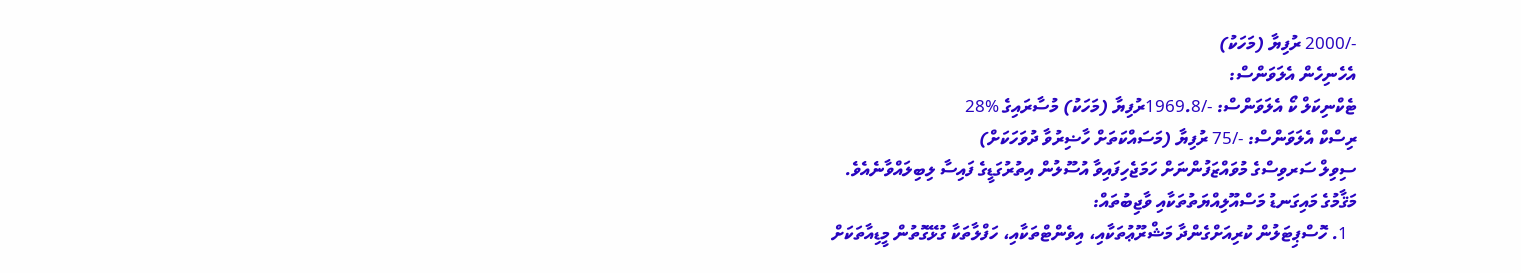-/2000 ރުފިޔާ (މަހަކު)
އެހެނިހެން އެލަވަންސް:
ޓެކްނިކަލް ކޯ އެލަވަންސް: -/1969.8ރުފިޔާ (މަހަކު) މުސާރައިގެ %28
ރިސްކް އެލަވަންސް: -/75 ރުފިޔާ (މަސައްކަތަށް ހާޟިރުވާ ދުވަހަކަށް)
ސިވިލް ސަރވިސްގެ މުވައްޒަފުންނަށް ހަމަޖެހިފައިވާ އުސޫލުން އިތުރުގަޑީގެ ފައިސާ ލިބިލައްވާނެއެވެ.
މަޤާމުގެ މައިގަނޑު މަސްއޫލިއްޔަތުތަކާއި ވާޖިބުތައް:
  1. ހޮސްޕިޓަލުން ކުރިއަށްގެންދާ މަޝްރޫޢުތަކާއި، އިވެންޓްތަކާއި، ހަފްލާތަކާ ގުޅޭގޮތުން މީޑިއާތަކަށް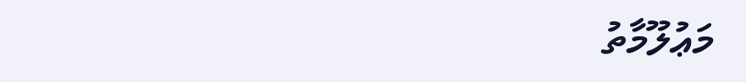މަޢުލޫމާތު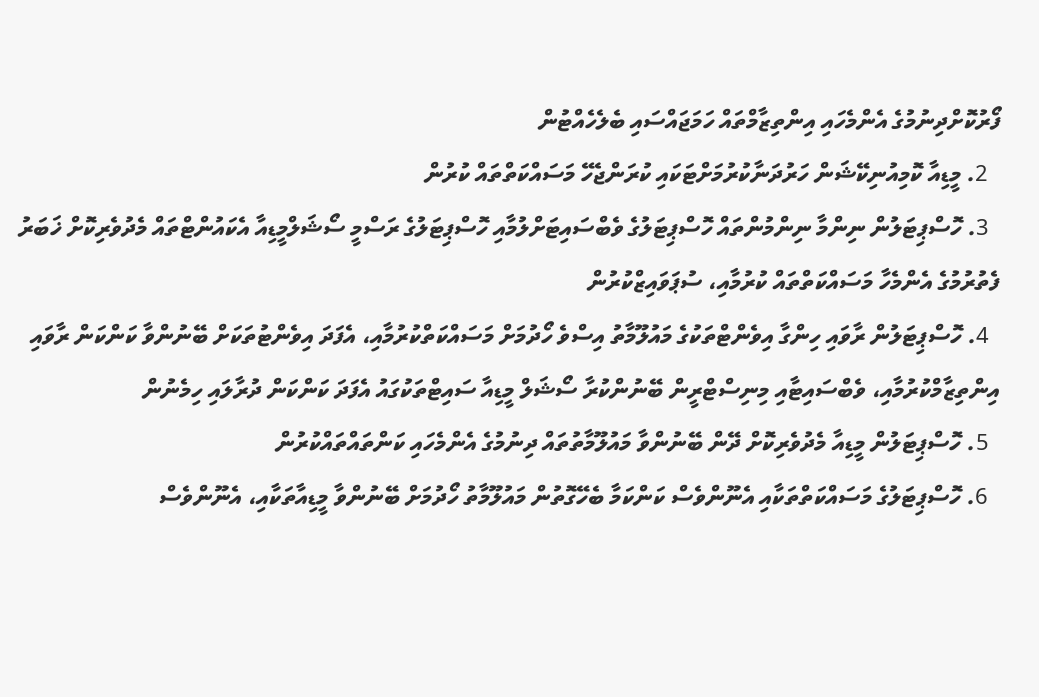ފޯރުކޮށްދިނުމުގެ އެންމެހައި އިންތިޒާމްތައް ހަމަޖައްސައި ބެލެހެއްޓުން
  2. މީޑިއާ ކޮމިއުނިކޭޝަން ހަރުދަނާކުރުމަށްޓަކައި ކުރަންޖެހޭ މަސައްކަތްތައް ކުރުން
  3. ހޮސްޕިޓަލުން ނިންމާ ނިންމުންތައް ހޮސްޕިޓަލުގެ ވެބްސައިޓަށްލުމާއި ހޮސްޕިޓަލުގެ ރަސްމީ ސޯޝަލްމީޑިއާ އެކައުންޓްތައް މެދުވެރިކޮށް ޚަބަރު ފެތުރުމުގެ އެންމެހާ މަސައްކަތްތައް ކުރުމާއި، ސުޕަވައިޒްކުރުން
  4. ހޮސްޕިޓަލުން ރާވައި ހިންގާ އިވެންޓްތަކުގެ މައުލޫމާތު އިސްވެ ހޯދުމަށް މަސައްކަތްކުރުމާއި، އެފަދަ އިވެންޓުތަކަށް ބޭނުންވާ ކަންކަން ރާވައި އިންތިޒާމްކުރުމާއި، ވެބްސައިޓާއި މިނިސްޓްރީން ބޭނުންކުރާ ސޯޝަލް މީޑިއާ ސައިޓްތަކުގައު އެފަދަ ކަންކަން ދުރާލައި ހިމެނުން
  5. ހޮސްޕިޓަލުން މީޑިއާ މެދުވެރިކޮށް ދޭން ބޭނުންވާ މައުލޫމާތުތައް ދިނުމުގެ އެންމެހައި ކަންތައްތައްކުރުން
  6. ހޮސްޕިޓަލުގެ މަސައްކަތްތަކާއި އެނޫންވެސް ކަންކަމާ ބެހޭގޮތުން މައުލޫމާތު ހޯދުމަށް ބޭނުންވާ މީޑިއާތަކާއި، އެނޫންވެސް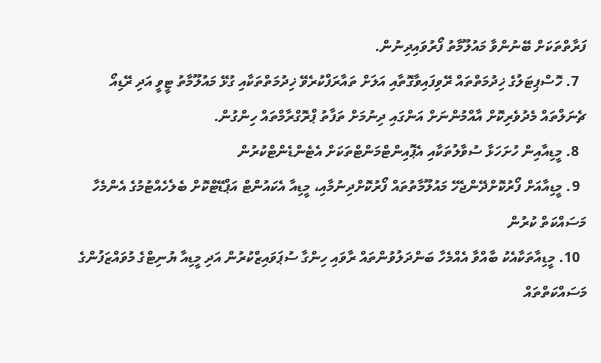ފަރާތްތަކަށް ބޭނުންވާ މައުލޫމާތު ފޯރުވައިދިނުން.
  7. ހޮސްޕިޓަލުގެ ޚިދުމަތްތައް ރޭވިފައިވާގޮތާއި އަލަށް ތައާރަފްކުރެވޭ ޚިދުމަތްތަކާއި ގުޅޭ މައުލޫމާތު ޓީވީ އަދި ރޭޑިއޯ ޗެނަލްތައް މެދުވެރިކޮށް އާއްމުންނަށް އަންގައި ދިނުމަށް ތަފާތު ޕްރޮގްރާމްތައް ހިންގުން.
  8. މީޑިއާއިން ހުށަހަޅާ ސުވާލުތަކާއި އެޕޮއިންޓްމަންޓްތަކަށް އެޓެންޑެންޓްކުރުން
  9. މީޑިއާއަށް ފޯރުކޮށްދޭންޖެހޭ މައުލޫމާތުތައް ފޯރުކޮށްދިނުމާއި، މީޑިއާ އެކައުންޓް އަޕްޑޭޓްކޮށް ބެލެހެއްޓުމުގެ އެންމެހާ މަސައްކަތް ކުރުން
  10. މީޑިއާތަކާއެކު ބާއްވާ އެއްމެހާ ބަންދަލުވުންތައް ރާވައި ހިންގާ ސުޕަވައިޒްކުރުން އަދި މީޑިއާ ޔުނިޓްގެ މުވައްޒަފުންގެ މަސައްކަތްތައް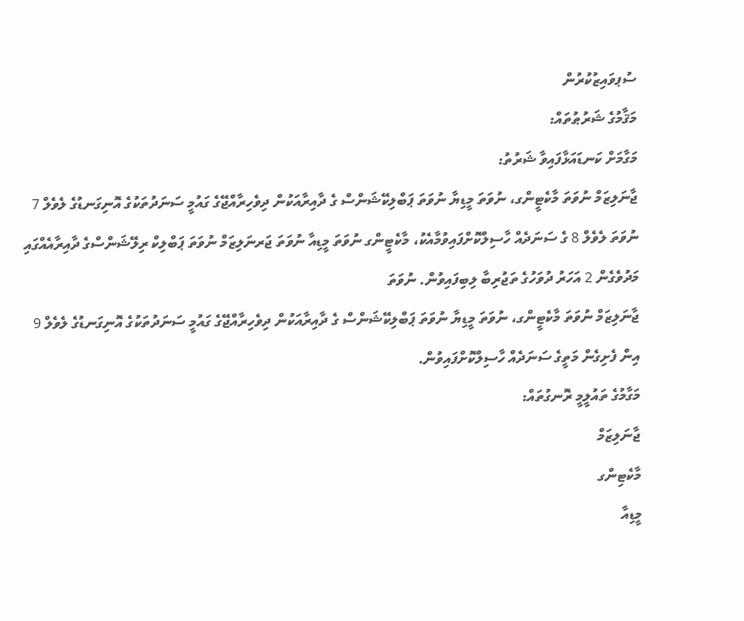ސުޕވައިޒުކުރުން
މަޤާމުގެ ޝަރުޠުތައް:
މަގާމަށް ކަނޑައަޅާފައިވާ ޝަރުތު:
ޖާނަލިޒަމް ނުވަތަ މާކެޓީންގ، ނުވަތަ މީޑިޔާ ނުވަތަ ޕަބްލިކޭޝަންސް ގެ ދާއިރާއަކުން ދިވެހިރާއްޖޭގެ ގައުމީ ސަނަދުތަކުގެ އޮނިގަނޑުގެ ލެވެލް 7 ނުވަތަ ލެވެލް 8 ގެ ސަނަދެއް ހާސިލްކޮށްފައިވުމާއެކު، މާކެޓީންގ ނުވަތަ މީޑިއާ ނުވަތަ ޖަރނަލިޒަމް ނުވަތަ ޕަބްލިކް ރިލޭޝަންސްގެ ދާއިރާއެއްގައި މަދުވެގެން 2 އަހަރު ދުވަހުގެ ތަޖުރިބާ ލިބިފައިވުން. ނުވަތަ
ޖާނަލިޒަމް ނުވަތަ މާކެޓީންގ، ނުވަތަ މީޑިޔާ ނުވަތަ ޕަބްލިކޭޝަންސް ގެ ދާއިރާއަކުން ދިވެހިރާއްޖޭގެ ގައުމީ ސަނަދުތަކުގެ އޮނިގަނޑުގެ ލެވެލް 9 އިން ފެށިގެން މަތީގެ ސަނަދެއް ހާސިލްކޮށްފައިވުން.
މަގާމުގެ ތައުލީމީ ރޮނގުތައް:
ޖާނަލިޒަމް
މާކެޓިންގ
މީޑިއާ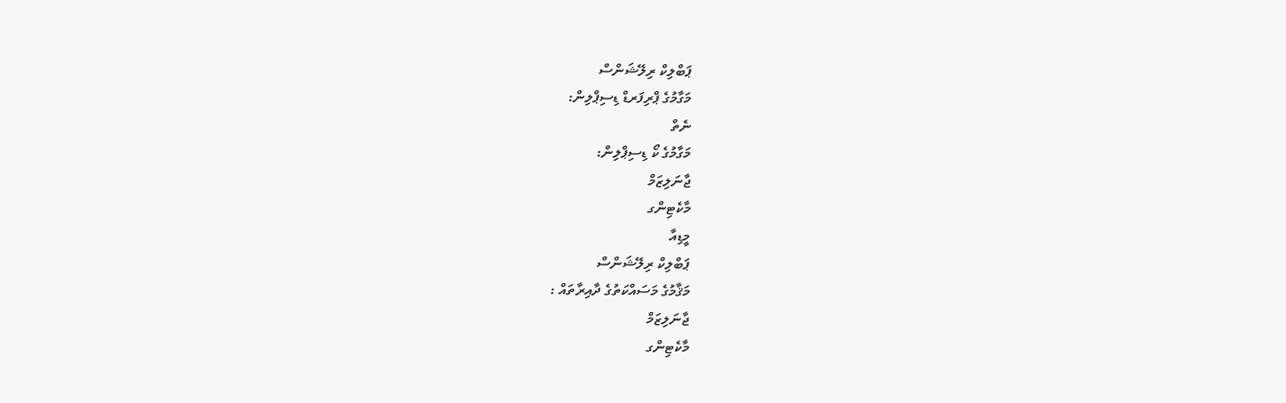ޕަބްލިކް ރިލޭޝަންސް
މަގާމުގެ ޕްރިފަރޑް ޑިސިޕްލިން:
ނެތް
މަގާމުގެ ކޯ ޑިސިޕްލިން:
ޖާނަލިޒަމް
މާކެޓިންގ
މީޑިއާ
ޕަބްލިކް ރިލޭޝަންސް
މަޤާމުގެ މަސައްކަތުގެ ދާއިރާތައް :
ޖާނަލިޒަމް
މާކެޓިންގ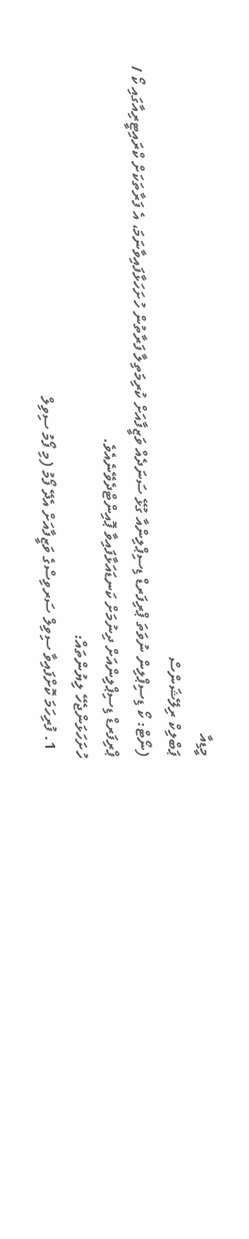މީޑިއާ
ޕަބްލިކް ރިލޭޝަންސް
(ނޯޓް: ކޯ ޑިސިޕްލިން ނުވަތަ ޕްރިފަރޑް ޑިސިޕްލިންއާ ގުޅޭ ސަނަދެއް ވަޒީފާއަށް ކުރިމަތިލާ ފަރާތުން ހުށަހަޅާފައިވާނަމަ، އެ ފަރާތަކަށް ކްރައިޓީރިއާގައި ކޯ / ޕްރިފަރޑް ޑިސިޕްލިންއަށް ދިނުމަށް ކަނޑައަޅާފައިވާ ޕޮއިންޓްދެވޭނެއެވެ.
ހުށަހަޅަންޖެހޭ ލިޔުންތައް:
  1. ފުރިހަމަ ކޮށްފައިވާ ސިވިލް ސަރވިސްގެ ވަޒީފާއަށް އެދޭ ފޯމު (މި ފޯމު ސިވިލް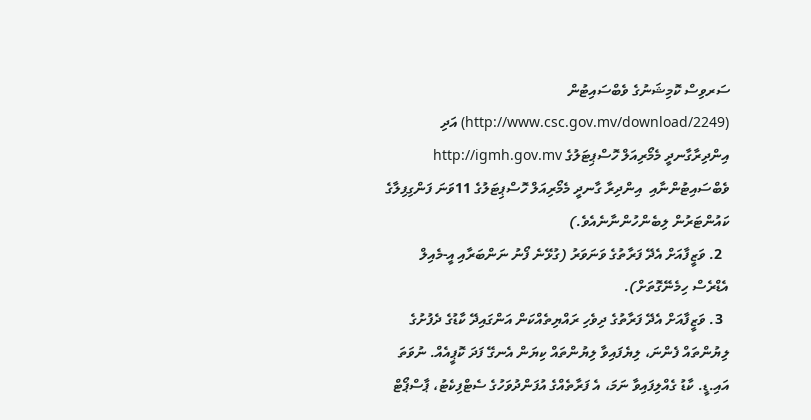ސަރވިސް ކޮމިޝަނުގެ ވެބްސައިޓުން (http://www.csc.gov.mv/download/2249) އަދި އިންދިރާގާނދީ މެމޯރިއަލް ހޮސްޕިޓަލުގެ http://igmh.gov.mv ވެބްސައިޓުންނާއި  އިންދިރާ ގާނދީ މެމޯރިއަލް ހޮސްޕިޓަލުގެ 11ވަނަ ފަންގިފިލާގެ ކައުންޓަރުން ލިބެންހުންނާނެއެވެ.)
  2. ވަޒީފާއަށް އެދޭ ފަރާތުގެ ވަނަވަރު (ގުޅޭނެ ފޯނު ނަންބަރާއި އީ-މެއިލް އެޑްރެސް ހިމެނޭގޮތަށް).
  3. ވަޒީފާއަށް އެދޭ ފަރާތުގެ ދިވެހި ރައްޔިތެއްކަން އަންގައިދޭ ކާޑުގެ ދެފުށުގެ ލިޔުންތައް ފެންނަ، ލިޔެފައިވާ ލިޔުންތައް ކިޔަން އެނގޭ ފަދަ ކޮޕީއެއް. ނުވަތަ އައި.ޑީ. ކާޑު ގެއްލިފައިވާ ނަމަ، އެ ފަރާތެއްގެ އުފަންދުވަހުގެ ސެޓްފިކެޓު، ޕާސްޕޯޓް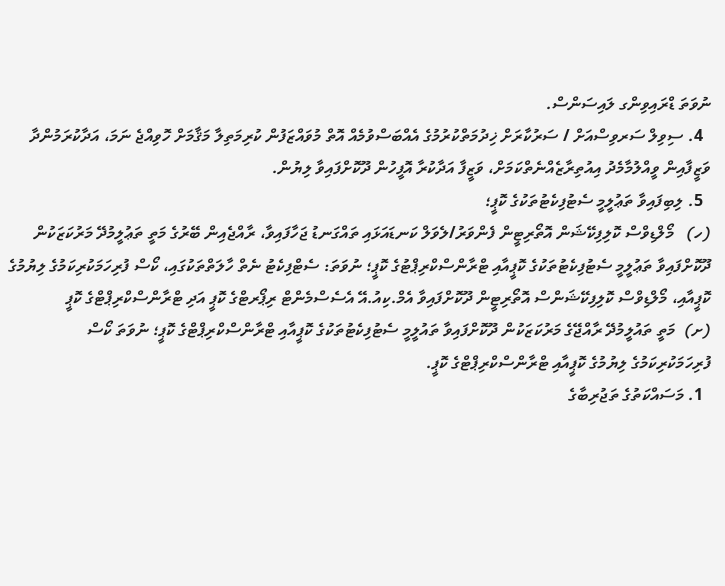ނުވަތަ ޑްރައިވިންގ ލައިސަންސް.
  4. ސިވިލް ސަރވިސްއަށް / ސަރުކާރަށް ޚިދުމަތްކުރުމުގެ އެއްބަސްވުމެއް އޮތް މުވައްޒަފުން ކުރިމަތިލާ މަޤާމަށް ހޮވިއްޖެ ނަމަ، އަދާކުރަމުންދާ ވަޒީފާއިން ވީއްލުމާމެދު އިއުތިރާޒެއްނެތްކަމަށް، ވަޒީފާ އަދާކުރާ އޮފީހުން ދޫކޮށްފައިވާ ލިޔުން.
  5. ލިބިފައިވާ ތަޢުލީމީ ސެޓުފިކެޓުތަކުގެ ކޮޕީ؛
(ހ)   މޯލްޑިވްސް ކޮލިފިކޭޝަން އޮތޯރިޓީން ފެންވަރު/ލެވަލް ކަނޑައަޅައި ތައްގަނޑު ޖަހާފައިވާ، ރާއްޖެއިން ބޭރުގެ މަތީ ތަޢުލީމުދޭ މަރުކަޒަކުން ދޫކޮށްފައިވާ ތަޢުލީމީ ސެޓުފިކެޓުތަކުގެ ކޮޕީއާއި ޓްރާންސްކްރިޕްޓުގެ ކޮޕީ؛ ނުވަތަ: ސެޓްފިކެޓު ނެތް ހާލަތްތަކުގައި، ކޯސް ފުރިހަމަކުރިކަމުގެ ލިޔުމުގެ ކޮޕީއާއި، މޯލްޑިވްސް ކޮލިފިކޭޝަންސް އޮތޯރިޓީން ދޫކޮށްފައިވާ އެމް.ކިއު.އޭ އެސެސްމެންޓް ރިޕޯރޓްގެ ކޮޕީ އަދި ޓްރާންސްކްރިޕްޓްގެ ކޮޕީ
(ށ)  މަތީ ތައުލީމުދޭ ރާއްޖޭގެ މަރުކަޒަކުން ދޫކޮށްފައިވާ ތައުލީމީ ސެޓުފިކެޓުތަކުގެ ކޮޕީއާއި ޓްރާންސްކްރިޕްޓްގެ ކޮޕީ؛ ނުވަތަ ކޯސް ފުރިހަމަކުރިކަމުގެ ލިޔުމުގެ ކޮޕީއާއި ޓްރާންސްކްރިޕްޓްގެ ކޮޕީ.
  1. މަސައްކަތުގެ ތަޖުރިބާގެ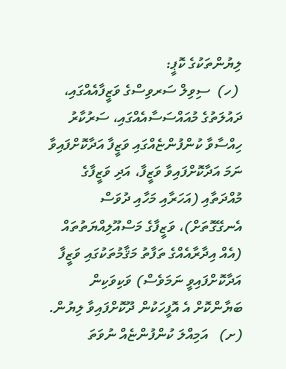ލިޔުންތަކުގެ ކޮޕީ:
 (ހ)  ސިވިލް ސަރވިސްގެ ވަޒީފާއެއްގައި، ދައުލަތުގެ މުއައްސަސާއެއްގައި، ސަރުކާރު ހިއްސާވާ ކުންފުންޏެއްގައި ވަޒީފާ އަދާކޮށްފައިވާ ނަމަ އަދާކޮށްފައިވާ ވަޒީފާ، އަދި ވަޒީފާގެ މުއްދަތާއި (އަހަރާއި މަހާއި ދުވަސް އެނގޭގޮތަށް)، ވަޒީފާގެ މަސްއޫލިއްޔަތުތައް (އެއް އިދާރާއެއްގެ ތަފާތު މަޤާމުތަކުގައި ވަޒީފާ އަދާކޮށްފައިވީ ނަމަވެސް) ވަކިވަކިން ބަޔާންކޮށް އެ އޮފީހަކުން ދޫކޮށްފައިވާ ލިޔުން.
(ށ)   އަމިއްލަ ކުންފުންޏެއް ނުވަތަ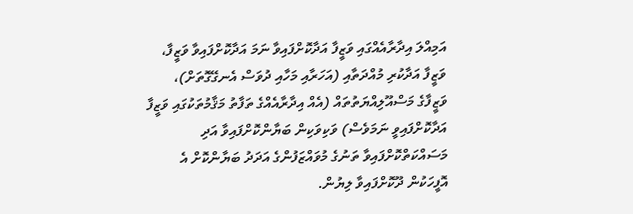އަމިއްލަ އިދާރާއެއްގައި ވަޒީފާ އަދާކޮށްފައިވާ ނަމަ އަދާކޮށްފައިވާ ވަޒީފާ، ވަޒީފާ އަދާކުރި މުއްދަތާއި (އަހަރާއި މަހާއި ދުވަސް އެނގޭގޮތަށް)، ވަޒީފާގެ މަސްއޫލިއްޔަތުތައް (އެއް އިދާރާއެއްގެ ތަފާތު މަޤާމުތަކުގައި ވަޒީފާ އަދާކޮށްފައިވީ ނަމަވެސް) ވަކިވަކިން ބަޔާންކޮށްފައިވާ އަދި މަސައްކަތްކޮށްފައިވާ ތަނުގެ މުވައްޒަފުންގެ އަދަދު ބަޔާންކޮށް އެ އޮފީހަކުން ދޫކޮށްފައިވާ ލިޔުން.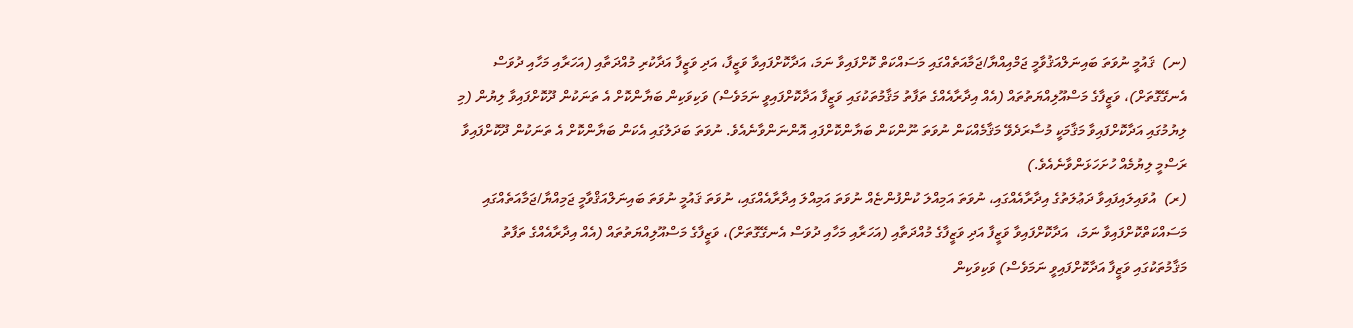(ނ)  ޤައުމީ ނުވަތަ ބައިނަލްއަޤުވާމީ ޖަމްއިއްޔާ/ޖަމާއަތެއްގައި މަސައްކަތް ކޮށްފައިވާ ނަމަ، އަދާކޮށްފައިވާ ވަޒީފާ، އަދި ވަޒީފާ އަދާކުރި މުއްދަތާއި (އަހަރާއި މަހާއި ދުވަސް އެނގޭގޮތަށް)، ވަޒީފާގެ މަސްއޫލިއްޔަތުތައް (އެއް އިދާރާއެއްގެ ތަފާތު މަޤާމުތަކުގައި ވަޒީފާ އަދާކޮށްފައިވީ ނަމަވެސް) ވަކިވަކިން ބަޔާންކޮށް އެ ތަނަކުން ދޫކޮށްފައިވާ ލިޔުން (މި ލިޔުމުގައި އަދާކޮށްފައިވާ މަޤާމަކީ މުސާރަދެވޭ މަޤާމެއްކަން ނުވަތަ ނޫންކަން ބަޔާންކޮށްފައި އޮންނަންވާނެއެވެ. ނުވަތަ ބަދަލުގައި އެކަން ބަޔާންކޮށް އެ ތަނަކުން ދޫކޮށްފައިވާ ރަސްމީ ލިޔުމެއް ހުށަހަޅަންވާނެއެވެ.)
(ރ)  އުވައިލައިފައިވާ ދަޢުލަތުގެ އިދާރާއެއްގައި، ނުވަތަ އަމިއްލަ ކުންފުންޏެއް ނުވަތަ އަމިއްލަ އިދާރާއެއްގައި، ނުވަތަ ޤައުމީ ނުވަތަ ބައިނަލްއަޤްވާމީ ޖަމިއްޔާ/ޖަމާއަތެއްގައި މަސައްކަތްކޮށްފައިވާ ނަމަ،  އަދާކޮށްފައިވާ ވަޒީފާ އަދި ވަޒީފާގެ މުއްދަތާއި (އަހަރާއި މަހާއި ދުވަސް އެނގޭގޮތަށް)، ވަޒީފާގެ މަސްއޫލިއްޔަތުތައް (އެއް އިދާރާއެއްގެ ތަފާތު މަޤާމުތަކުގައި ވަޒީފާ އަދާކޮށްފައިވީ ނަމަވެސް) ވަކިވަކިން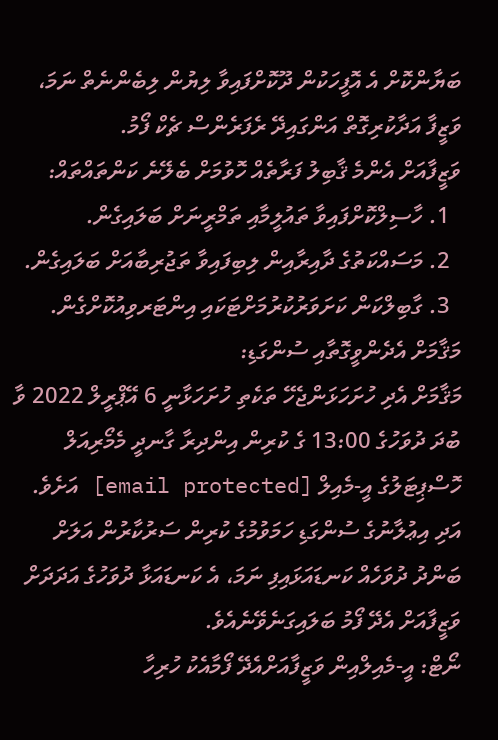ބަޔާންކޮށް އެ އޮފީހަކުން ދޫކޮށްފައިވާ ލިޔުން ލިބެންނެތް ނަމަ، ވަޒީފާ އަދާކުރިގޮތް އަންގައިދޭ ރެފަރެންސް ޗެކް ފޯމު.
ވަޒީފާއަށް އެންމެ ޤާބިލު ފަރާތެއް ހޮވުމަށް ބެލޭނެ ކަންތައްތައް:
  1. ހާސިލްކޮށްފައިވާ ތައުލީމާއި ތަމްރީނަށް ބަލައިގެން.
  2. މަސައްކަތުގެ ދާއިރާއިން ލިބިފައިވާ ތަޖުރިބާއަށް ބަލައިގެން.
  3. ގާބިލްކަން ކަށަވަރުކުރުމަށްޓަކައި އިންޓަރވިއުކޮށްގެން.
މަޤާމަށް އެދެންވީގޮތާއި ސުންގަޑި:
މަޤާމަށް އެދި ހުށަހަޅަންޖެހޭ ތަކެތި ހުށަހަޅާނީ 6 އޭޕްރީލް 2022 ވާ ބުދަ ދުވަހުގެ 13:00 ގެ ކުރިން އިންދިރާ ގާނދީ މެމޯރިއަލް ހޮސްޕިޓަލުގެ އީ-މެއިލް [email protected] އަށެވެ.
އަދި އިޢުލާނުގެ ސުންގަޑި ހަމަވުމުގެ ކުރިން ސަރުކާރުން އަލަށް ބަންދު ދުވަހެއް ކަނޑައަޅައިފި ނަމަ، އެ ކަނޑައަޅާ ދުވަހުގެ އަދަދަށް ވަޒީފާއަށް އެދޭ ފޯމު ބަލައިގަނެވޭނެއެވެ.
ނޯޓް: އީ-މެއިލްއިން ވަޒީފާއަށްއެދޭ ފޯމާއެކު ހުރިހާ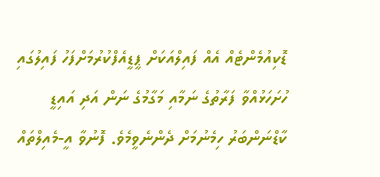ޑޮކިއުމެންޓެއް އެއް ފައިލްއަކަށް ޕީޑީއެފްކުރުމަށްފަހު ފައިލުގައި ހުށަހަޅުއްވާ ފަރާތުގެ ނަމާއި މަގާމުގެ ނަން އަދި އައިޑީ ކާޑްނަންބަރު ހިމެނުމަށް ދެންނެވީމެވެ. ފޮނުވާ އީ-މެއިލްތައް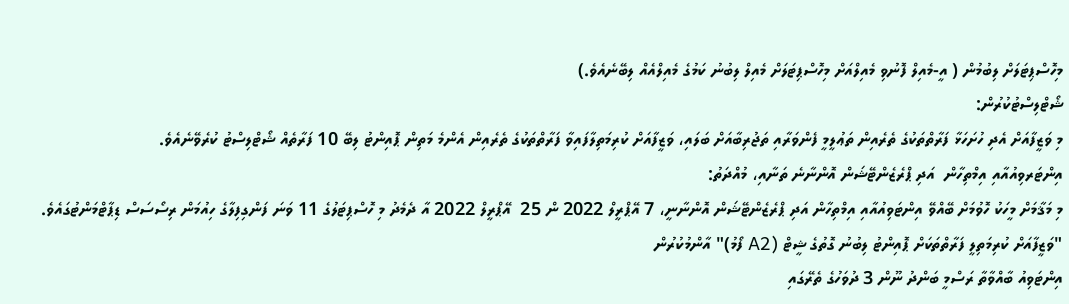މިހޮސްޕިޓަލަށް ލިބުމުން ( އީ-މެއިލް ފޮނުވި މެއިލްއަށް މިހޮސްޕިޓަލަށް މެއިލް ލިބުނު ކަމުގެ މެއިލްއެއް ލިބޭނެއެވެ.)
ޝޯޓްލިސްޓުކުރުން:
މި ވަޒީފާއަށް އެދި ހުށަހަޅާ ފަރާތްތަކުގެ ތެރެއިން ތަޢުލީމީ ފެންވަރާއި ތަޖުރިބާއަށް ބަލައި، ވަޒީފާއަށް ކުރިމަތިލާފައިވާ ފަރާތްތަކުގެ ތެރެއިން އެންމެ މަތިން ޕޮއިންޓު ލިބޭ 10 ފަރާތެއް ޝޯޓްލިސްޓު ކުރެވޭނެއެވެ.
އިންޓަރވިއުއާއި އިމްތިހާން  އަދި ޕްރެޒެންޓޭޝަން އޮންނާނެ ތަނާއި، މުއްދަތު:
މި މަޤާމަށް މީހަކު ހޮވުމަށް ބޭއްވޭ އިންޓަވިއުއާއި އިމްތިހާން އަދި ޕްރެޒެންޓޭޝަން އޮންނާނީ، 7 އޭޕްރީލް 2022 ން 25  އޭޕްރީލް 2022 އާ ދެމެދު މި ހޮސްޕިޓަލުގެ 11 ވަނަ ފަންގިފިލާގެ ހިއުމަން ރިސޯސަސް ޑިޕާޓްމަންޓުގައެވެ.
"ވަޒީފާއަށް ކުރިމަތިލީ ފަރާތްތަކަށް ޕޮއިންޓު ލިބުނު ގޮތުގެ ޝީޓް (A2 ފޯމު)" އާންމުކުރުން
އިންޓަވިއު ބާއްވާތާ ރަސްމީ ބަންދު ނޫން 3 ދުވަހުގެ ތެރޭގައި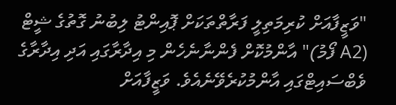"ވަޒީފާއަށް ކުރިމަތިލީ ފަރާތްތަކަށް ޕޮއިންޓު ލިބުނު ގޮތުގެ ޝީޓް (A2 ފޯމު)" އާންމުކޮށް ފެންނާނެހެން މި އިދާރާގައި އަދި އިދާރާގެ ވެބްސައިޓްގައި އާންމުކުރެވޭނެއެވެ. ވަޒީފާއަށް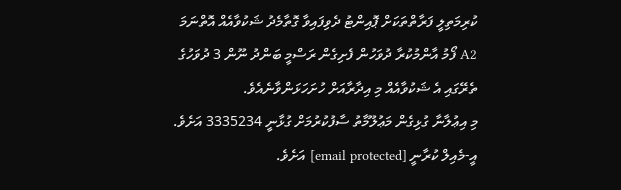ކުރިމަތިލީ ފަރާތްތަކަށް ޕޮއިންޓު ދެވިފައިވާ ގޮތާމެދު ޝަކުވާއެއް އޮތްނަމަ A2 ފޯމު އާންމުކުރާ ދުވަހުން ފެށިގެން ރަސްމީ ބަންދު ނޫން 3 ދުވަހުގެ ތެރޭގައި އެ ޝަކުވާއެއް މި އިދާރާއަށް ހުށަހަޅަންވާނެއެވެ.
މި އިޢުލާނާ ގުޅިގެން މަޢުލޫމާތު ސާފުކުރުމަށް ގުޅާނީ 3335234 އަށެވެ. އީ-މެއިލް ކުރާނީ [email protected] އަށެވެ.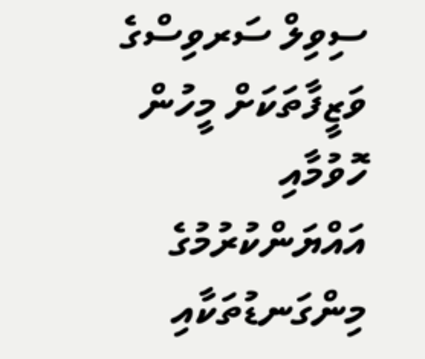ސިވިލް ސަރވިސްގެ ވަޒީފާތަކަށް މީހުން ހޮވުމާއި އައްޔަންކުރުމުގެ މިންގަނޑުތަކާއި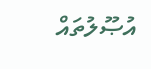އުޞޫލުތައް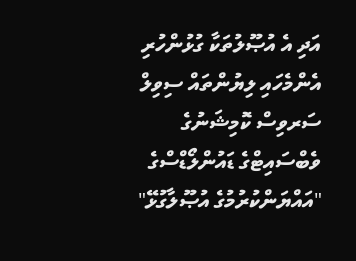އަދި އެ އުޞޫލުތަކާ ގުޅުންހުރި އެންމެހައި ލިޔުންތައް ސިވިލް ސަރވިސް ކޮމިޝަނުގެ ވެބްސައިޓްގެ ޑައުންލޯޑްސްގެ "އައްޔަންކުރުމުގެ އުޞޫލާގުޅޭ"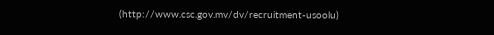(http://www.csc.gov.mv/dv/recruitment-usoolu)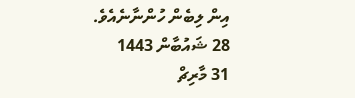އިން ލިބެން ހުންނާނެއެވެ.
28 ޝައުބާން 1443
31 މާރިޗް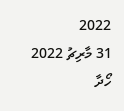2022
31 މާރިޗު 2022
ހޯދާ